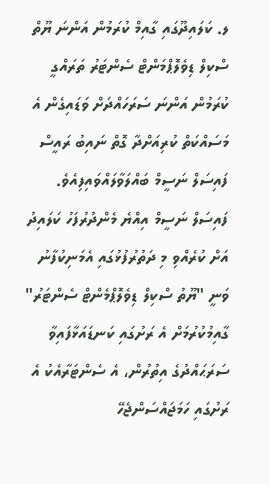ލ. ކަލައިދޫގައި ގާއިމް ކުރަމުން އަންނަ ޔޫތް ސްކިލް ޑިވެލޮޕްމަންޓް ސެންޓަރު ތަރައްގީ ކުރަމުން އަންނަ ސަރަހައްދަށް ވަޑައިގެން އެ މަސައްކަތް ކުރިއަށްދާ ގޮތް ނައިބު ރައީސް ފައިސަލް ނަސީމް ބައްލަވާލައްވައިފިއެވެ.
ފައިސަލް ނަސީމް އިއްޔެ މެންދުރުފަހު ކަލައިދު އަށް ކުރެއްވި މި ދަތުރުފުޅުގައި އެމަނިކުފާނު ވަނީ "ޔޫތު ސްކިލް ޑިވެލޮޕްމެންޓް ސެންޓަރު" ގާއިމުކުރުމަށް އެ ރަށުގައި ކަނޑައަޅާފައިވާ ސަރަޙައްދުގެ އިތުރުން، އެ ސެންޓަރާއެކު އެ ރަށުގައި ހަމަޖައްސަންޖެހޭ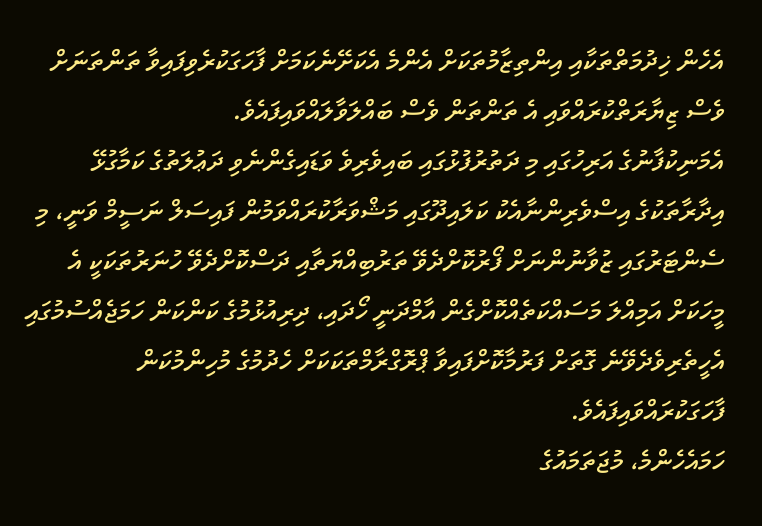އެހެން ޚިދުމަތްތަކާއި އިންތިޒާމުތަކަށް އެންމެ އެކަށޭނެކަމަށް ފާހަގަކުރެވިފައިވާ ތަންތަނަށް ވެސް ޒިޔާރަތްކުރައްވައި އެ ތަންތަން ވެސް ބައްލަވާލައްވައިފައެވެ.
އެމަނިކުފާނުގެ އަރިހުގައި މި ދަތުރުފުޅުގައި ބައިވެރިވެ ވަޑައިގެންނެވި ދަޢުލަތުގެ ކަމާގުޅޭ އިދާރާތަކުގެ އިސްވެރިންނާއެކު ކަލައިދޫގައި މަޝްވަރާކުރައްވަމުން ފައިސަލް ނަސީމް ވަނީ، މި ސެންޓަރުގައި ޒުވާނުންނަށް ފޯރުކޮށްދެވޭ ތަރުބިއްޔަތާއި ދަސްކޮށްދެވޭ ހުނަރުތަކަކީ އެ މީހަކަށް އަމިއްލަ މަސައްކަތެއްކޮށްގެން އާމްދަނީ ހޯދައި، ދިރިއުޅުމުގެ ކަންކަން ހަމަޖެއްސުމުގައި އެހީތެރިވެދެވޭނެ ގޮތަށް ފަރުމާކޮށްފައިވާ ޕްރޮގްރާމްތަކަކަށް ހެދުމުގެ މުހިންމުކަން ފާހަގަކުރައްވައިފައެވެ.
ހަމައެހެންމެ، މުޖަތަމައުގެ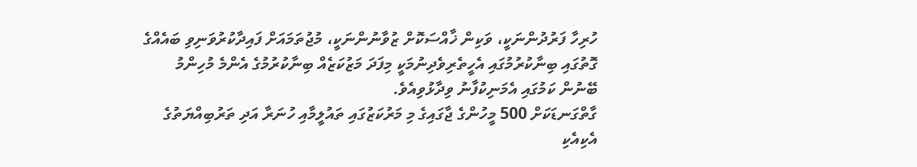ހުރިހާ ފަރުދުންނަކީ، ވަކިން ޚާއްސަކޮށް ޒުވާނުންނަކީ، މުޖުތަމައަށް ފައިދާކުރުވަނިވި ބައެއްގެ ގޮތުގައި ބިނާކުރުމުގައި އެހީތެރިވެދިނުމަކީ މިފަދަ މަޒުކަޒެއް ބިނާކުރުމުގެ އެންމެ މުހިންމު ބޭނުން ކަމުގައި އެމަނިކުފާނު ވިދާޅުވިއެވެ.
ގާތްގަނޑަކަށް 500 މީހުންގެ ޖާގައިގެ މި މަރުކަޒުގައި ތައުލީމާއި ހުނަރާ އަދި ތަރުބިއްޔަތުގެ އެކިއެކި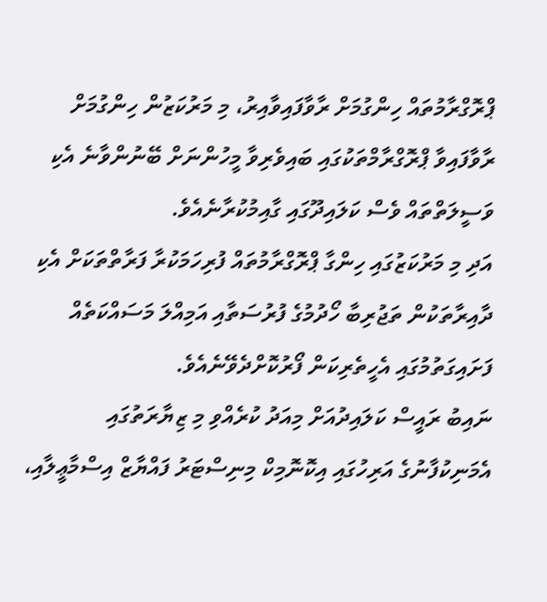ޕްރޮގްރާމުތައް ހިންގުމަށް ރާވާފައިވާއިރު، މި މަރުކަޒުން ހިންގުމަށް ރާވާފައިވާ ޕްރޮގްރާމްތަކުގައި ބައިވެރިވާ މީހުންނަށް ބޭނުންވާނެ އެކި ވަސީލަތްތައް ވެސް ކަލައިދޫގައި ގާއިމުކުރާނެއެވެ.
އަދި މި މަރުކަޒުގައި ހިންގާ ޕްރޮގްރާމުތައް ފުރިހަމަކުރާ ފަރާތްތަކަށް އެކި ދާއިރާތަކުން ތަޖުރިބާ ހޯދުމުގެ ފުރުސަތާއި އަމިއްލަ މަސައްކަތެއް ފަށައިގަތުމުގައި އެހީތެރިކަން ފޯރުކޮށްދެވޭނެއެވެ.
ނައިބު ރައީސް ކަލައިދުއަށް މިއަދު ކުރެއްވި މި ޒިޔާރަތުގައި އެމަނިކުފާނުގެ އަރިހުގައި އިކޮނޮމިކް މިނިސްޓަރު ފައްޔާޒް އިސްމާޢީލާއި،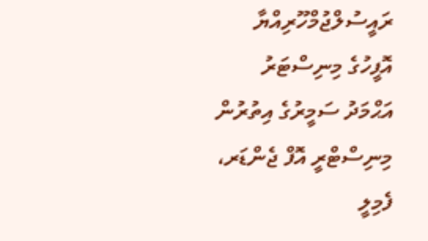ރައީސުލްޖުމްހޫރިއްޔާ އޮފީހުގެ މިނިސްޓަރު އަޙްމަދު ސަމީރުގެ އިތުރުން މިނިސްޓްރީ އޮފް ޖެންޑަރ، ފެމިލީ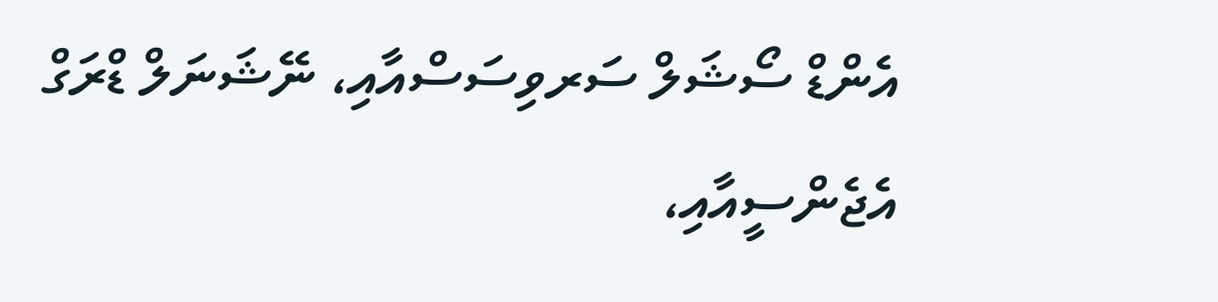އެންޑް ސޯޝަލް ސަރވިސަސްއާއި، ނޭޝަނަލް ޑްރަގް އެޖެންސީއާއި،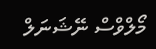މޯލްވްސް ނޭޝަނަލް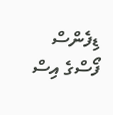ޑިފެންސް ފޯސްގެ އިސް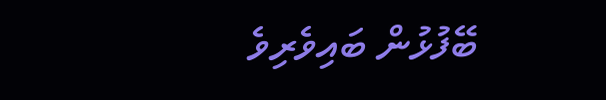ބޭފުޅުން ބައިވެރިވެ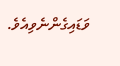ވަޑައިގެންނެވިއެވެ.